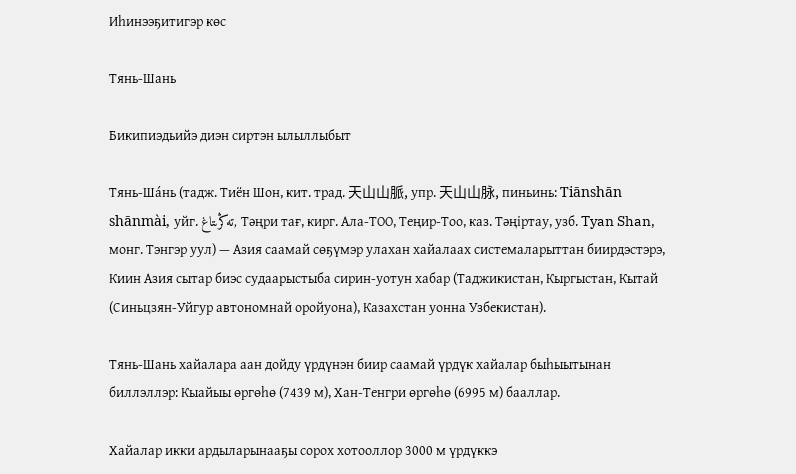Иһинээҕитигэр көс

Тянь-Шань

Бикипиэдьийэ диэн сиртэн ылыллыбыт

Тянь-Ша́нь (тадж. Тиён Шон, кит. трад. 天山山脈, упр. 天山山脉, пиньинь: Tiānshān shānmài, уйг. تەڭرىتاغ, Тәңри тағ, кирг. Ала-ТОО, Теңир-Тоо, каз. Тәңіртау, узб. Tyan Shan, монг. Тэнгэр уул) — Азия саамай сөҕүмэр улахан хайалаах системаларыттан биирдэстэрэ, Киин Азия сытар биэс судаарыстыба сирин-уотун хабар (Таджикистан, Кыргыстан, Кытай (Синьцзян-Уйгур автономнай оройуона), Казахстан уонна Узбекистан).

Тянь-Шань хайалара аан дойду үрдүнэн биир саамай үрдүк хайалар быһыытынан биллэллэр: Кыайыы өргөһө (7439 м), Хан-Тенгри өргөһө (6995 м) бааллар.

Хайалар икки ардыларынааҕы сорох хотооллор 3000 м үрдүккэ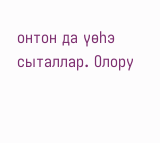онтон да үөһэ сыталлар. Олору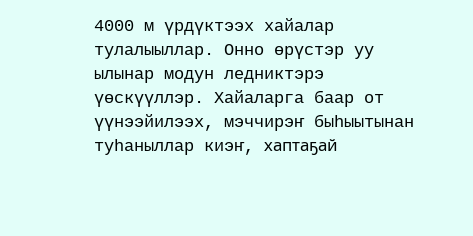4000 м үрдүктээх хайалар тулалыыллар. Онно өрүстэр уу ылынар модун ледниктэрэ үөскүүллэр. Хайаларга баар от үүнээйилээх, мэччирэҥ быһыытынан туһаныллар киэҥ, хаптаҕай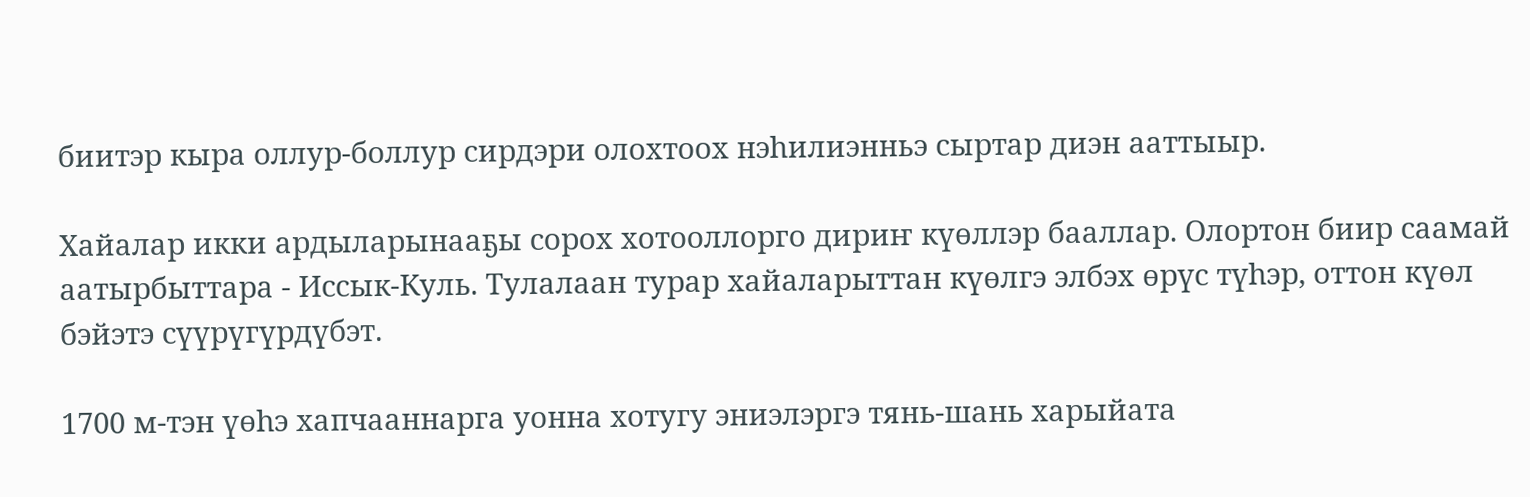биитэр кыра оллур-боллур сирдэри олохтоох нэһилиэнньэ сыртар диэн ааттыыр.

Хайалар икки ардыларынааҕы сорох хотооллорго дириҥ күөллэр бааллар. Олортон биир саамай аатырбыттара - Иссык-Куль. Тулалаан турар хайаларыттан күөлгэ элбэх өрүс түһэр, оттон күөл бэйэтэ сүүрүгүрдүбэт.

1700 м-тэн үөһэ хапчааннарга уонна хотугу эниэлэргэ тянь-шань харыйата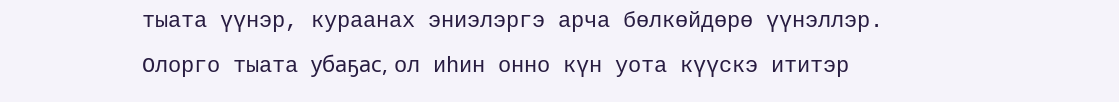тыата үүнэр, кураанах эниэлэргэ арча бөлкөйдөрө үүнэллэр. Олорго тыата убаҕас, ол иһин онно күн уота күүскэ ититэр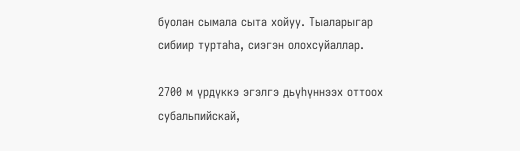буолан сымала сыта хойуу. Тыаларыгар сибиир туртаһа, сиэгэн олохсуйаллар.

2700 м үрдүккэ эгэлгэ дьүһүннээх оттоох субальпийскай,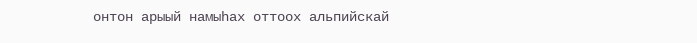онтон арыый намыһах оттоох альпийскай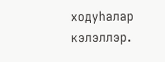ходуһалар кэлэллэр.